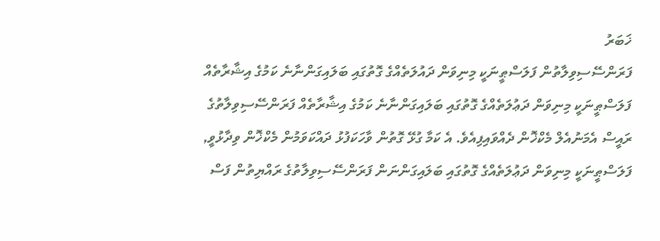ޚަބަރު
ފަރަންސޭސިވިލާތުން ފަލަސްޠީނަކީ މިނިވަން ދައުލަތެއްގެ ގޮތުގައި ބަލައިގަންނާނެ ކަމުގެ އިޝާރާތެއް
ފަލަސްޠީނަކީ މިނިވަން ދަޢުލަތެއްގެ ގޮތުގައި ބަލައިގަންނާނެ ކަމުގެ އިޝާރާތެއް ފަރަންސޭސިވިލާތުގެ ރައީސް އެމަނުއެލް މެކްޚޮން ދެއްވައިފިއެވެ. އެ ކަމާ ގުޅޭ ގޮތުން ވާހަކަފުޅު ދައްކަވަމުން މެކްޚޮން ވިދާޅުވީ, ފަލަސްޠީނަކީ މިނިވަން ދަޢުލަތެއްގެ ގޮތުގައި ބަލައިގަންނަން ފަރަންސޭސިވިލާތުގެ ރައްޔިތުން ފަސް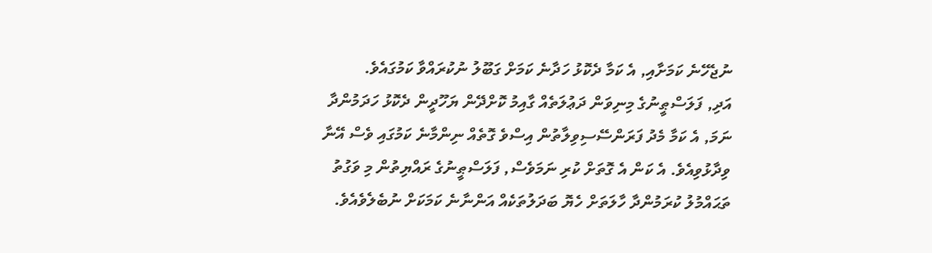ނުޖެހޭނެ ކަމަށާއި, އެ ކަމާ ދެކޮޅު ހަދާނެ ކަމަށް ގަބޫލު ނުކުރައްވާ ކަމުގައެވެ.
އަދި, ފަލަސްޠީނުގެ މިނިވަން ދަޢުލަތެއް ގާއިމު ކޮށްދޭން ޔަހޫދީން ދެކޮޅު ހަދަމުންދާ ނަމަ, އެ ކަމާ މެދު ފަރަންސޭސިވިލާތުން އިސްވެ ގޮތެއް ނިންމާނެ ކަމުގައި ވެސް އޭނާ ވިދާޅުވިއެވެ. އެ ކަން އެ ގޮތަށް ކުރި ނަމަވެސް, ފަލަސްޠީނުގެ ރައްޔިތުން މި ވަގުތު ތަޙައްމުލު ކުރަމުންދާ ހާލަތަށް ހެޔޮ ބަދަލުތަކެއް އަންނާނެ ކަމަކަށް ނުބެލެވެއެވެ.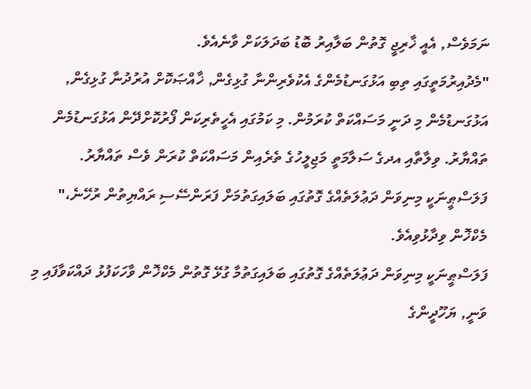ނަމަވެސް, އެއީ ޚާރިޖީ ގޮތުން ބަލާއިރު ބޮޑު ބަދަލަކަށް ވާނެއެވެ.
"މެދުއިރުމަތީގައި ތިބި އަޅުގަނޑުމެންގެ އެކުވެރިންނާ ގުޅިގެން, ޚާއްޞަކޮށް އުރުދުނާ ގުޅިގެން, އަޅުގަނޑުމެން މި ދަނީ މަސައްކަތް ކުރަމުން. މި ކަމުގައި އެހީތެރިކަން ފޯރުކޮށްދޭން އަޅުގަނޑުމެން ތައްޔާރު. ވިލާތާއި އދގެ ސަލާމަތީ މަޖިލީހުގެ ތެރެއިން މަސައްކަތް ކުރަން ވެސް ތައްޔާރު. ފަލަސްޠީނަކީ މިނިވަން ދަޢުލަތެއްގެ ގޮތުގައި ބަލައިގަތުމަށް ފަރަންސޭސި ރައްޔިތުން ރުހޭނެ،" މެކްޚޮން ވިދާޅުވިއެވެ.
ފަލަސްޠީނަކީ މިނިވަން ދަޢުލަތެއްގެ ގޮތުގައި ބަލައިގަތުމާ ގުޅޭ ގޮތުން މެކްޚޮން ވާހަކަފުޅު ދައްކަވާފައި މި ވަނީ, ޔަހޫދީންގެ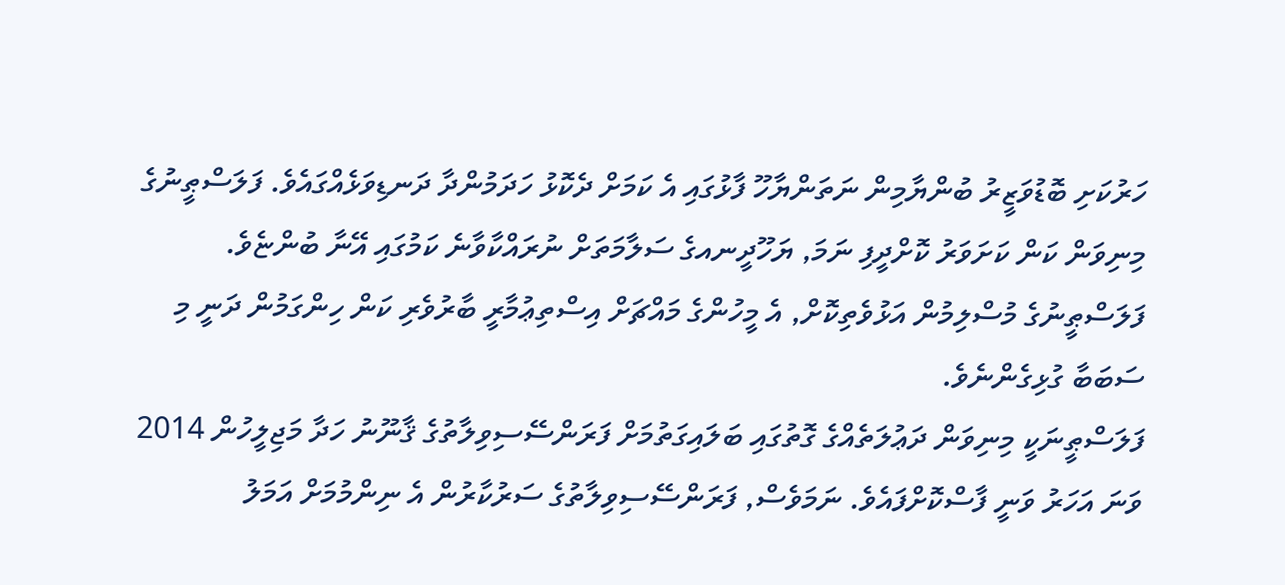ހަރުކަށި ބޮޑުވަޒީރު ބުންޔާމިން ނަތަންޔާހޫ ފާޅުގައި އެ ކަމަށް ދެކޮޅު ހަދަމުންދާ ދަނޑިވަޅެއްގައެވެ. ފަލަސްޠީނުގެ މިނިވަން ކަން ކަށަވަރު ކޮށްދީފި ނަމަ, ޔަހޫދީނއގެ ސަލާމަތަށް ނުރައްކާވާނެ ކަމުގައި އޭނާ ބުންޏެވެ. ފަލަސްޠީނުގެ މުސްލިމުން އަޅުވެތިކޮށް, އެ މީހުންގެ މައްޗަށް އިސްތިޢުމާރީ ބާރުވެރި ކަން ހިންގަމުން ދަނީ މި ސަބަބާ ގުޅިގެންނެވެ.
ފަލަސްޠީނަކީ މިނިވަން ދަޢުލަތެއްގެ ގޮތުގައި ބަލައިގަތުމަށް ފަރަންސޭސިވިލާތުގެ ޤާނޫނު ހަދާ މަޖިލީހުން 2014 ވަނަ އަހަރު ވަނީ ފާސްކޮށްފައެވެ. ނަމަވެސް, ފަރަންސޭސިވިލާތުގެ ސަރުކާރުން އެ ނިންމުމަށް އަމަލު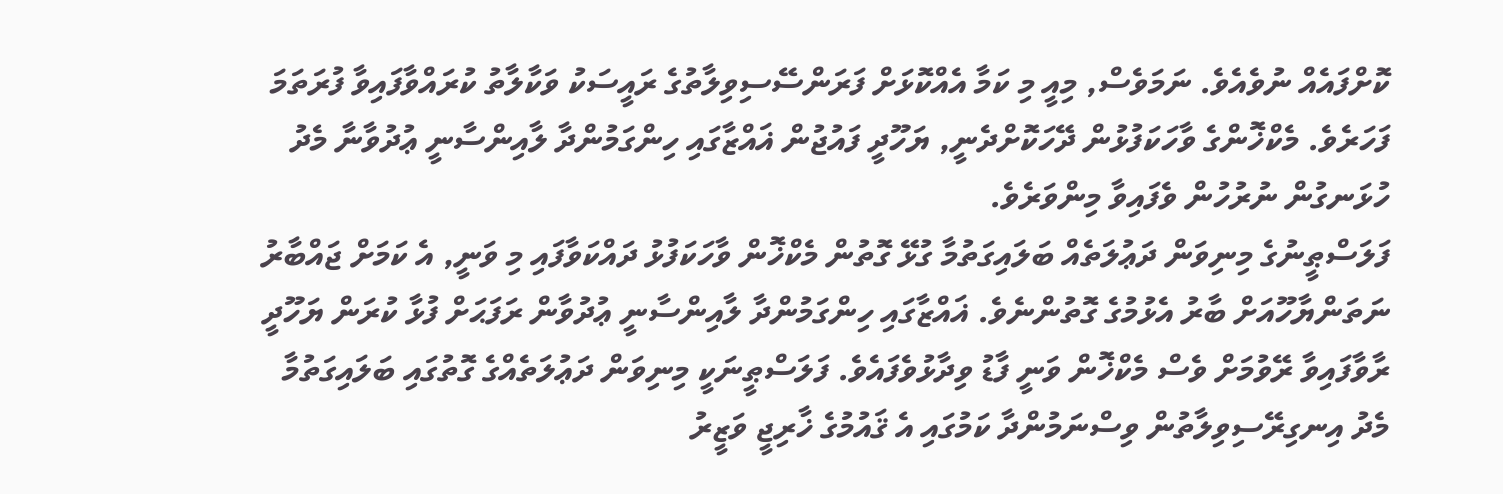ކޮށްފައެއް ނުވެއެވެ. ނަމަވެސް, މިއީ މި ކަމާ އެއްކޮޅަށް ފަރަންސޭސިވިލާތުގެ ރައީސަކު ވަކާލާތު ކުރައްވާފައިވާ ފުރަތަމަ ފަހަރެވެ. މެކްޚޮންގެ ވާހަކަފުޅުން ދޭހަކޮށްދެނީ, ޔަހޫދީ ފައުޖުން ޣައްޒާގައި ހިންގަމުންދާ ލާއިންސާނީ ޢުދުވާނާ މެދު ހުޅަނގުން ނުރުހުން ވެފައިވާ މިންވަރެވެ.
ފަލަސްޠީނުގެ މިނިވަން ދަޢުލަތެއް ބަލައިގަތުމާ ގުޅޭ ގޮތުން މެކްޚޮން ވާހަކަފުޅު ދައްކަވާފައި މި ވަނީ, އެ ކަމަށް ޖައްބާރު ނަތަންޔާހޫއަށް ބާރު އެޅުމުގެ ގޮތުންނެވެ. ޣައްޒާގައި ހިންގަމުންދާ ލާއިންސާނީ ޢުދުވާން ރަފަޙަށް ފުޅާ ކުރަން ޔަހޫދީ ރާވާފައިވާ ރޭވުމަށް ވެސް މެކްޚޮން ވަނީ ފާޑު ވިދާޅުވެފައެވެ. ފަލަސްޠީނަކީ މިނިވަން ދަޢުލަތެއްގެ ގޮތުގައި ބަލައިގަތުމާ މެދު އިނގިރޭސިވިލާތުން ވިސްނަމުންދާ ކަމުގައި އެ ޤައުމުގެ ޚާރިޖީ ވަޒީރު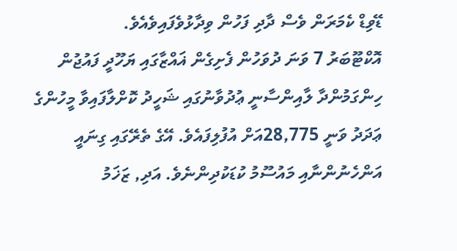ޑޭވިޑް ކެމަރަން ވެސް ދާދި ފަހުން ވިދާޅުވެފައިވެއެވެ.
އޮކްޓޫބަރު 7 ވަނަ ދުވަހުން ފެށިގެން ޣައްޒާގައި ޔަހޫދީ ފައުޖުން ހިންގަމުންދާ ލާއިންސާނީ ޢުދުވާނުގައި ޝަހީދު ކޮށްލާފައިވާ މީހުންގެ ޢަދަދު ވަނީ 28,775އަށް އުފުލިފައެވެ. އޭގެ ތެރޭގައި ގިނައީ އަންހެނުންނާއި މައުސޫމު ކުޑަކުދިންނެވެ. އަދި, ޒަޚަމު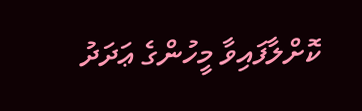ކޮށްލާފައިވާ މީހުންގެ ޢަދަދު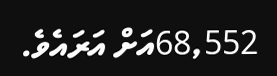68,552އަށް އަރައެވެ.